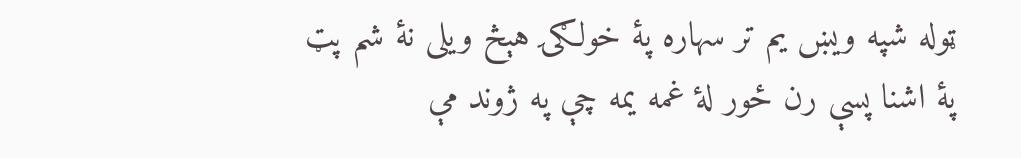ټوله شپه ویښ یم تر سهاره پۀ خولګۍ هېڅ ویلی نۀ شم پټ پۀ اشنا پسې رن ځور لۀ غمه یمه چې په ژوند مې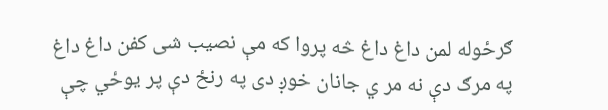ګرځوله لمن داغ داغ څه پروا که مې نصیب شی کفن داغ داغ په مرګ دې نه مر ي جانان خوږ دی په رنځ دې پر یوځي چې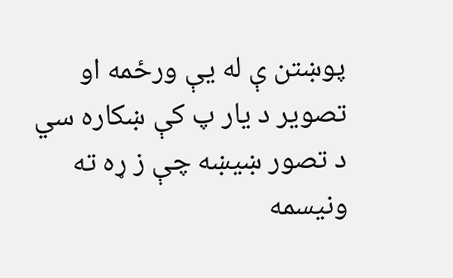پوښتن ې له یې ورځمه او تصویر د یار پ کې ښکاره سي د تصور ښیښه چې ز ړه ته ونیسمه